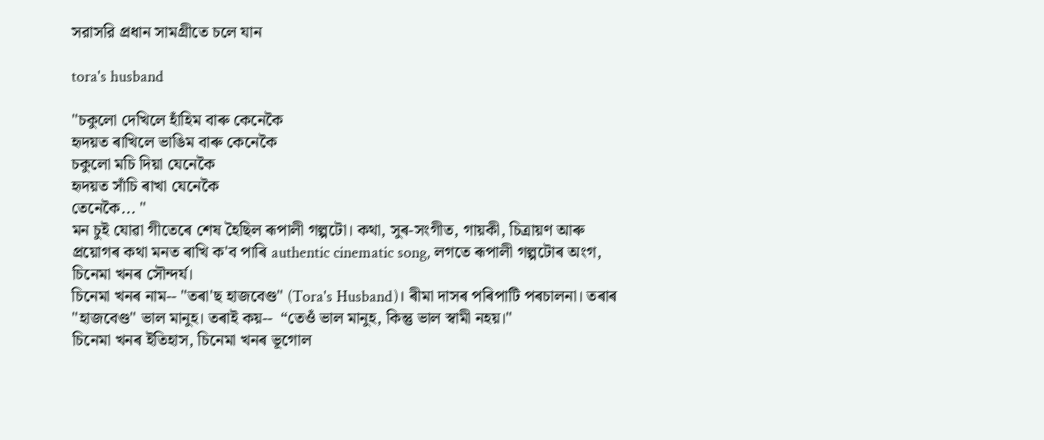সরাসরি প্রধান সামগ্রীতে চলে যান

tora's husband

"চকুলো দেখিলে হাঁহিম বাৰু কেনেকৈ
হৃদয়ত ৰাখিলে ভাঙিম বাৰু কেনেকৈ
চকুলো মচি দিয়া যেনেকৈ
হৃদয়ত সাঁচি ৰাখা যেনেকৈ
তেনেকৈ... "
মন চুই যোৱা গীতেৰে শেষ হৈছিল ৰূপালী গল্পটো। কথা, সুৰ-সংগীত, গায়কী, চিত্ৰায়ণ আৰু প্ৰয়োগৰ কথা মনত ৰাখি ক'ব পাৰি authentic cinematic song, লগতে ৰূপালী গল্পটোৰ অংগ, চিনেমা খনৰ সৌন্দৰ্য।
চিনেমা খনৰ নাম-- "তৰা'ছ হাজবেণ্ড" (Tora's Husband)। ৰীমা দাসৰ পৰিপাটি পৰচালনা। তৰাৰ  "হাজবেণ্ড" ভাল মানুহ। তৰাই কয়--  “তেওঁ ভাল মানুহ, কিন্তু ভাল স্বামী নহয়।"
চিনেমা খনৰ ইতিহাস, চিনেমা খনৰ ভূগোল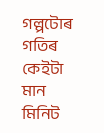গল্পটোৰ গতিৰ কেইটা মান মিনিট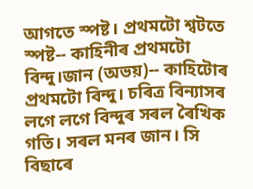আগতে স্পষ্ট। প্ৰথমটো শ্বটতে স্পষ্ট-- কাহিনীৰ প্ৰথমটো বিন্দু।জান (অভয়)-- কাহিটোৰ প্ৰথমটো বিন্দু। চৰিত্ৰ বিন্যাসৰ লগে লগে বিন্দুৰ সৰল ৰৈখিক গতি। সৰল মনৰ জান। সি বিছাৰে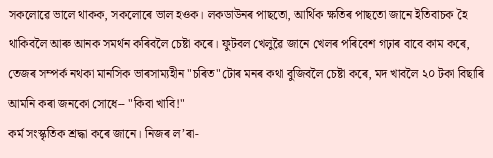সকলোৱে ভালে থাকক, সকলোৰে ভাল হওক। লকডাউনৰ পাছতো, আৰ্থিক ক্ষতিৰ পাছতো জানে ইতিবাচক হৈ থাকিবলৈ আৰু আনক সমৰ্থন কৰিবলৈ চেষ্টা কৰে। ফুটবল খেলুৱৈ জানে খেলৰ পৰিবেশ গঢ়াৰ বাবে কাম কৰে, তেজৰ সম্পৰ্ক নথকা মানসিক ভাৰসাম্যহীন "চৰিত"টোৰ মনৰ কথা বুজিবলৈ চেষ্টা কৰে, মদ খাবলৈ ২০ টকা বিছাৰি আমনি কৰা জনকো সোধে-- "কিবা খাবি!"
কৰ্ম সংস্কৃতিক শ্ৰদ্ধা কৰে জানে। নিজৰ ল’ৰা-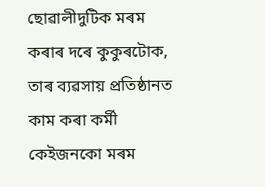ছোৱালীদুটিক মৰম কৰাৰ দৰে কুকুৰটোক, তাৰ ব্যৱসায় প্ৰতিষ্ঠানত কাম কৰা কৰ্মী কেইজনকো মৰম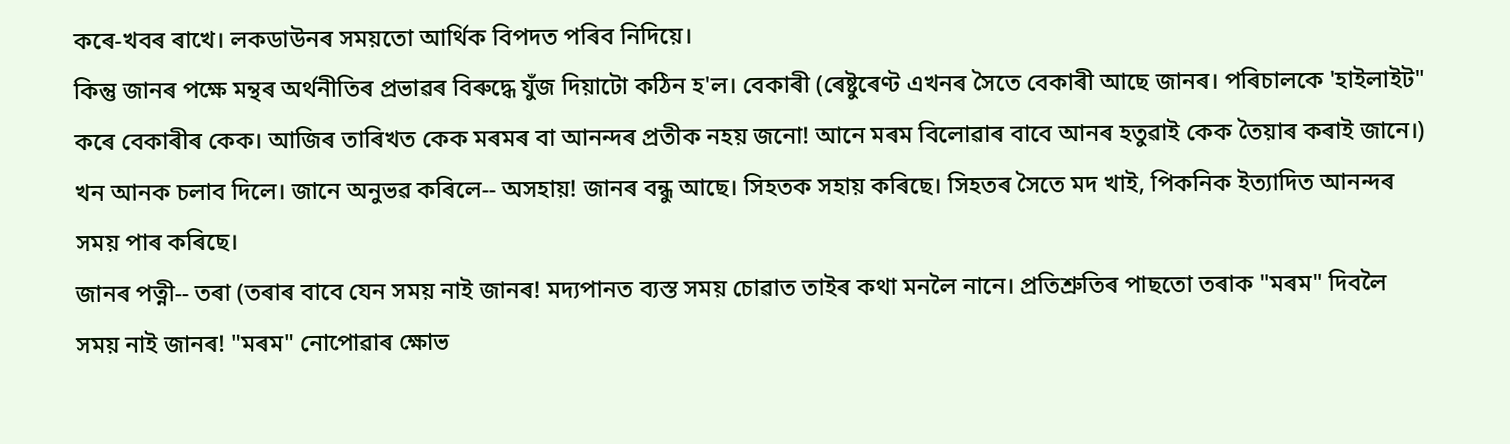কৰে-খবৰ ৰাখে। লকডাউনৰ সময়তো আৰ্থিক বিপদত পৰিব নিদিয়ে।
কিন্তু জানৰ পক্ষে মন্থৰ অৰ্থনীতিৰ প্ৰভাৱৰ বিৰুদ্ধে যুঁজ দিয়াটো কঠিন হ'ল। বেকাৰী (ৰেষ্টুৰেণ্ট এখনৰ সৈতে বেকাৰী আছে জানৰ। পৰিচালকে 'হাইলাইট" কৰে বেকাৰীৰ কেক। আজিৰ তাৰিখত কেক মৰমৰ বা আনন্দৰ প্ৰতীক নহয় জনো! আনে মৰম বিলোৱাৰ বাবে আনৰ হতুৱাই কেক তৈয়াৰ কৰাই জানে।) খন আনক চলাব দিলে। জানে অনুভৱ কৰিলে-- অসহায়! জানৰ বন্ধু আছে। সিহতক সহায় কৰিছে। সিহতৰ সৈতে মদ খাই, পিকনিক ইত্যাদিত আনন্দৰ সময় পাৰ কৰিছে।
জানৰ পত্নী-- তৰা (তৰাৰ বাবে যেন সময় নাই জানৰ! মদ্যপানত ব্যস্ত সময় চোৱাত তাইৰ কথা মনলৈ নানে। প্ৰতিশ্ৰুতিৰ পাছতো তৰাক "মৰম" দিবলৈ সময় নাই জানৰ! "মৰম" নোপোৱাৰ ক্ষোভ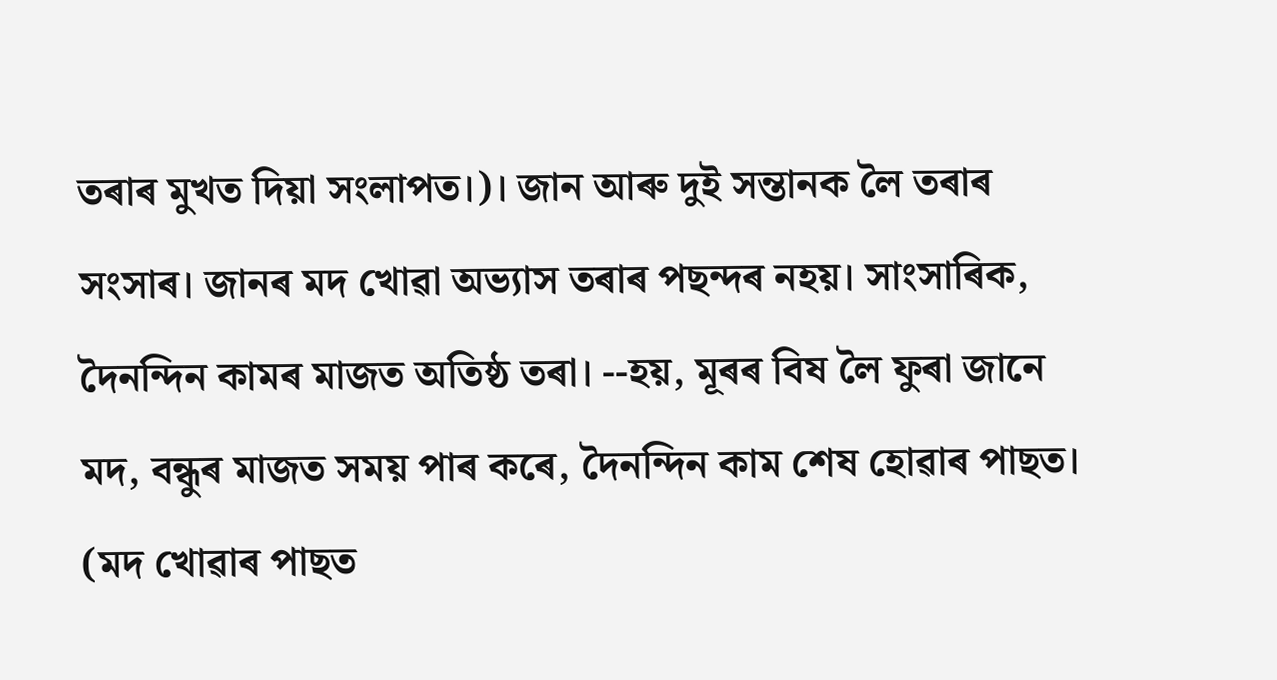তৰাৰ মুখত দিয়া সংলাপত।)। জান আৰু দুই সন্তানক লৈ তৰাৰ সংসাৰ। জানৰ মদ খোৱা অভ্যাস তৰাৰ পছন্দৰ নহয়। সাংসাৰিক, দৈনন্দিন কামৰ মাজত অতিষ্ঠ তৰা। --হয়, মূৰৰ বিষ লৈ ফুৰা জানে মদ, বন্ধুৰ মাজত সময় পাৰ কৰে, দৈনন্দিন কাম শেষ হোৱাৰ পাছত। (মদ খোৱাৰ পাছত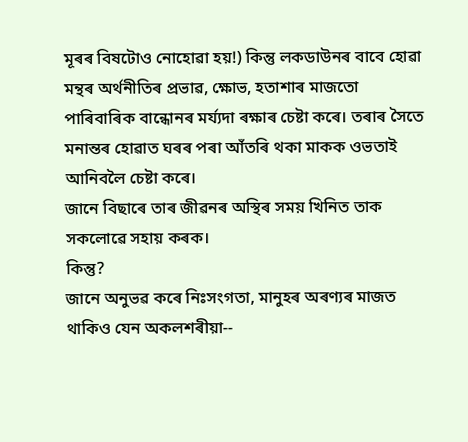মূৰৰ বিষটোও নোহোৱা হয়!) কিন্তু লকডাউনৰ বাবে হোৱা মন্থৰ অৰ্থনীতিৰ প্ৰভাৱ, ক্ষোভ, হতাশাৰ মাজতো পাৰিবাৰিক বান্ধোনৰ মৰ্য্যদা ৰক্ষাৰ চেষ্টা কৰে। তৰাৰ সৈতে মনান্তৰ হোৱাত ঘৰৰ পৰা আঁতৰি থকা মাকক ওভতাই আনিবলৈ চেষ্টা কৰে।
জানে বিছাৰে তাৰ জীৱনৰ অস্থিৰ সময় খিনিত তাক সকলোৱে সহায় কৰক।
কিন্তু?
জানে অনুভৱ কৰে নিঃসংগতা, মানুহৰ অৰণ্যৰ মাজত থাকিও যেন অকলশৰীয়া--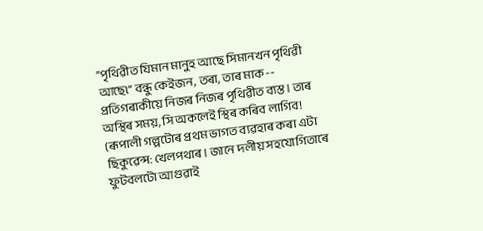"পৃথিৱীত যিমান মানুহ আছে সিমানখন পৃথিৱী আছে৷“ বন্ধু কেইজন, তৰা, তাৰ মাক-- প্ৰতিগৰাকীয়ে নিজৰ নিজৰ পৃথিৱীত ব্যস্ত। তাৰ অস্থিৰ সময়, সি অকলেই স্থিৰ কৰিব লাগিব! (ৰূপালী গল্পটোৰ প্ৰথম ভাগত ব্যৱহাৰ কৰা এটা ছিকুৱেন্স: খেলপথাৰ। জানে দলীয় সহযোগিতাৰে ফুটবলটো আগুৱাই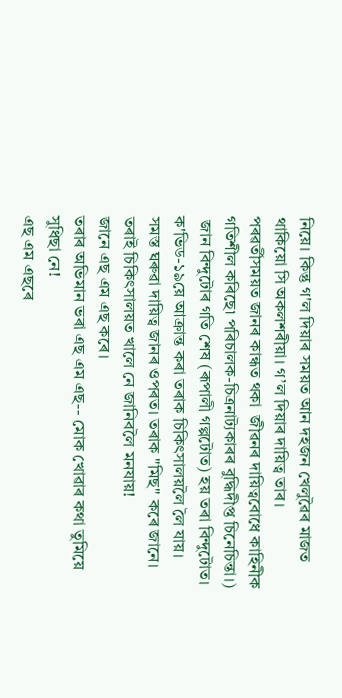নিয়ে। কিন্তু গ'ল দিয়াৰ সময়ত আন দহজন খেলুৱৈৰ মাজত থাকিয়ো সি অকলশৰীয়া। গ’ল দিয়াৰ দায়িত্ব তাৰ। পৰৱৰ্তীসময়ত জানৰ কান্ধত থকা  জীৱনৰ দায়িত্ববোধে কাহিনীক গতিশীল কৰিছে৷ পৰিচালক-চিত্ৰনাট্যকাৰৰ বুদ্ধিদীপ্ত চিনেচিন্তা।)
 জান বিন্দুটোৰ গতি শেষ (ৰূপালী গল্পটোত) হয় তৰা বিন্দুটোত। ক'ভিড-১৯য়ে আক্ৰান্ত কৰা তৰাক চিকিৎসালয়লৈ লৈ যায়। সমস্ত ঘৰুৱা দায়িত্ব জানৰ ওপৰত। তৰাক "মিছ" কৰে জানে। তৰাই চিকিৎসালয়ত খালে নে জানিবলৈ মনযায়!
জানে এছ এম এছ কৰে।
তৰাৰ অভিমান ভৰা এছ এম এছ-- মোক খোৱাৰ কথা তুমিয়ে সুধিছা নে!
এছ এম এছৰে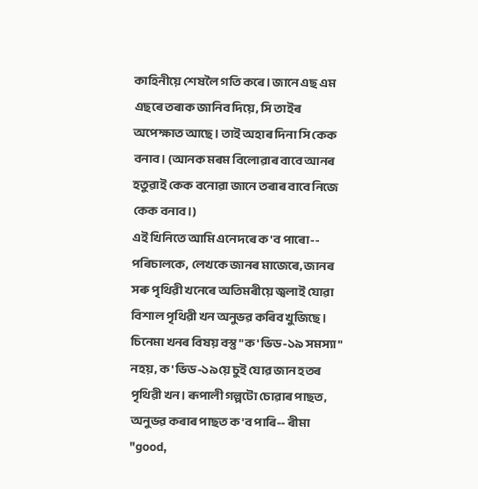কাহিনীয়ে শেষলৈ গতি কৰে। জানে এছ এম এছৰে তৰাক জানিব দিয়ে, সি তাইৰ অপেক্ষাত আছে। তাই অহাৰ দিনা সি কেক বনাব। (আনক মৰম বিলোৱাৰ বাবে আনৰ হতুৱাই কেক বনোৱা জানে তৰাৰ বাবে নিজে কেক বনাব।)
এই খিনিতে আমি এনেদৰে ক'ব পাৰো-- পৰিচালকে, লেখকে জানৰ মাজেৰে, জানৰ সৰু পৃথিৱী খনেৰে অতিমৰীয়ে জ্বলাই যোৱা বিশাল পৃথিৱী খন অনুভৱ কৰিব খুজিছে। চিনেমা খনৰ বিষয় বস্তু "ক'ভিড-১৯ সমস্যা" নহয়, ক'ভিড-১৯য়ে চুই যোৱ জান হতৰ পৃথিৱী খন। ৰূপালী গল্পটো চোৱাৰ পাছত, অনুভৱ কৰাৰ পাছত ক'ব পাৰি-- ৰীমা "good,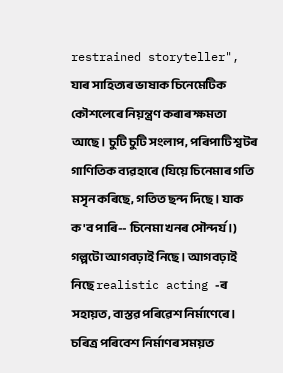restrained storyteller", যাৰ সাহিত্যৰ ভাষাক চিনেমেটিক কৌশলেৰে নিয়ন্ত্ৰণ কৰাৰ ক্ষমতা আছে। চুটি চুটি সংলাপ, পৰিপাটি শ্বটৰ গাণিতিক ব্যৱহাৰে (যিয়ে চিনেমাৰ গতি মসৃন কৰিছে, গতিত ছন্দ দিছে। যাক ক'ব পাৰি-- চিনেমা খনৰ সৌন্দৰ্য।) গল্পটো আগবঢ়াই নিছে। আগবঢ়াই নিছে realistic acting -ৰ সহায়ত, বাস্তৱ পৰিৱেশ নিৰ্মাণেৰে। চৰিত্ৰ পৰিবেশ নিৰ্মাণৰ সময়ত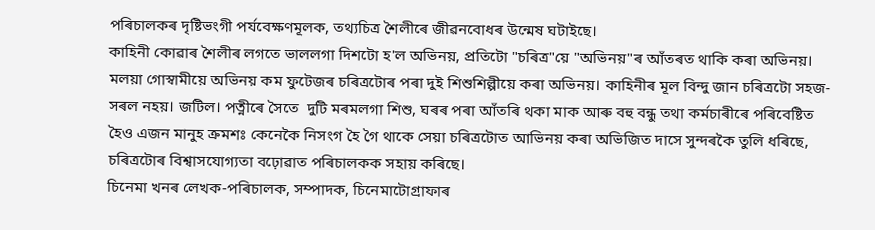পৰিচালকৰ দৃষ্টিভংগী পৰ্যবেক্ষণমূলক, তথ্যচিত্ৰ শৈলীৰে জীৱনবোধৰ উন্মেষ ঘটাইছে।
কাহিনী কোৱাৰ শৈলীৰ লগতে ভাললগা দিশটো হ'ল অভিনয়, প্ৰতিটো "চৰিত্ৰ"য়ে "অভিনয়"ৰ আঁতৰত থাকি কৰা অভিনয়। মলয়া গোস্বামীয়ে অভিনয় কম ফুটেজৰ চৰিত্ৰটোৰ পৰা দুই শিশুশিল্পীয়ে কৰা অভিনয়। কাহিনীৰ মূল বিন্দু জান চৰিত্ৰটো সহজ-সৰল নহয়। জটিল। পত্নীৰে সৈতে  দুটি মৰমলগা শিশু, ঘৰৰ পৰা আঁতৰি থকা মাক আৰু বহু বন্ধু তথা কৰ্মচাৰীৰে পৰিবেষ্টিত হৈও এজন মানুহ ক্ৰমশঃ কেনেকৈ নিসংগ হৈ গৈ থাকে সেয়া চৰিত্ৰটোত আভিনয় কৰা অভিজিত দাসে সুন্দৰকৈ তুলি ধৰিছে, চৰিত্ৰটোৰ বিশ্বাসযোগ্যতা বঢ়োৱাত পৰিচালকক সহায় কৰিছে।
চিনেমা খনৰ লেখক-পৰিচালক, সম্পাদক, চিনেমাটোগ্রাফাৰ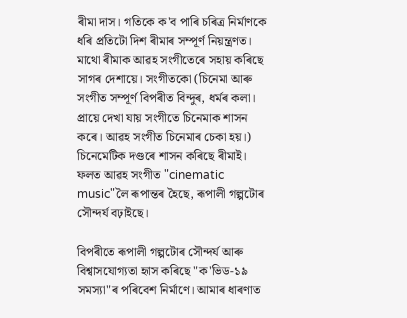ৰীমা দাস। গতিকে ক'ব পাৰি চৰিত্ৰ নিৰ্মাণকে ধৰি প্ৰতিটো দিশ ৰীমাৰ সম্পূৰ্ণ নিয়ন্ত্ৰণত। মাথো ৰীমাক আৱহ সংগীতেৰে সহায় কৰিছে সাগৰ দেশায়ে। সংগীতকো (চিনেমা আৰু সংগীত সম্পূৰ্ণ বিপৰীত বিন্দুৰ, ধৰ্মৰ কলা। প্ৰায়ে দেখা যায় সংগীতে চিনেমাক শাসন কৰে। আৱহ সংগীত চিনেমাৰ চেকা হয়।) চিনেমেটিক দণ্ডৰে শাসন কৰিছে ৰীমাই। ফলত আৱহ সংগীত "cinematic music"লৈ ৰূপান্তৰ হৈছে, ৰূপালী গল্পটোৰ সৌন্দৰ্য বঢ়াইছে।

বিপৰীতে ৰূপালী গল্পটোৰ সৌন্দৰ্য আৰু বিশ্বাসযোগ্যতা হৃাস কৰিছে "ক'ভিড-১৯ সমস্যা"ৰ পৰিবেশ নিৰ্মাণে। আমাৰ ধাৰণাত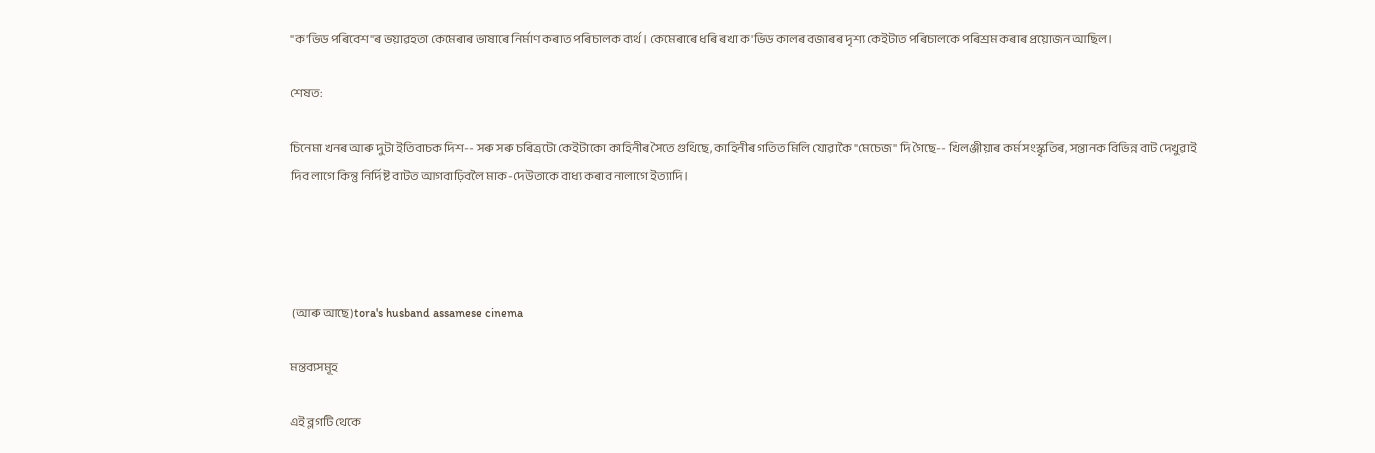"ক'ভিড পৰিবেশ"ৰ ভয়াৱহতা কেমেৰাৰ ভাষাৰে নিৰ্মাণ কৰাত পৰিচালক ব্যৰ্থ। কেমেৰাৰে ধৰি ৰখা ক'ভিড কালৰ বজাৰৰ দৃশ্য কেইটাত পৰিচালকে পৰিশ্ৰম কৰাৰ প্ৰয়োজন আছিল।

শেষত:

চিনেমা খনৰ আৰু দুটা ইতিবাচক দিশ-- সৰু সৰু চৰিত্ৰটো কেইটাকো কাহিনীৰ সৈতে গুথিছে, কাহিনীৰ গতিত মিলি যোৱাকৈ "মেচেজ" দি গৈছে-- খিলঞ্জীয়াৰ কৰ্ম সংস্কৃতিৰ, সন্তানক বিভিন্ন বাট দেখুৱাই দিব লাগে কিন্তু নিৰ্দিষ্ট বাটত আগবাঢ়িবলৈ মাক-দেউতাকে বাধ্য কৰাব নালাগে ইত্যাদি।




 (আৰু আছে)tora's husband assamese cinema

মন্তব্যসমূহ

এই ব্লগটি থেকে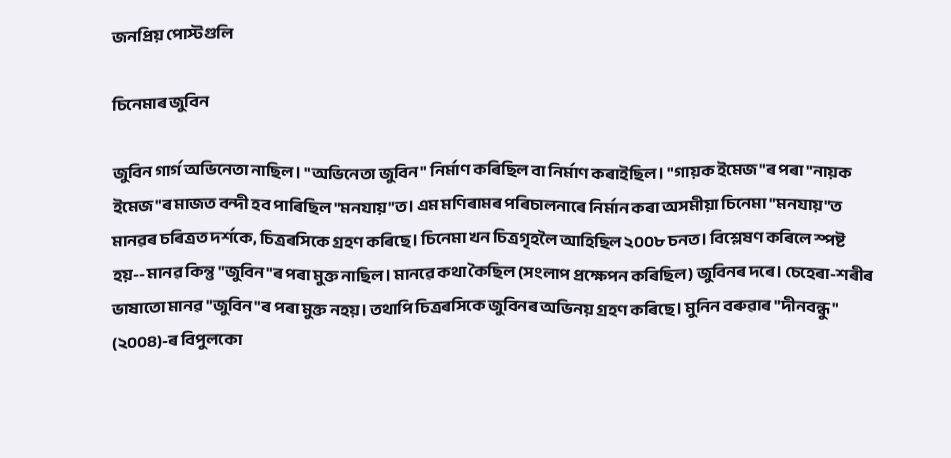জনপ্রিয় পোস্টগুলি

চিনেমাৰ জুবিন

জুবিন গাৰ্গ অভিনেতা নাছিল। "অভিনেতা জুবিন" নিৰ্মাণ কৰিছিল বা নিৰ্মাণ কৰাইছিল। "গায়ক ইমেজ"ৰ পৰা "নায়ক ইমেজ"ৰ মাজত বন্দী হব পাৰিছিল "মনযায়"ত। এম মণিৰামৰ পৰিচালনাৰে নিৰ্মান কৰা অসমীয়া চিনেমা "মনযায়"ত মানৱৰ চৰিত্ৰত দৰ্শকে, চিত্ৰৰসিকে গ্ৰহণ কৰিছে। চিনেমা খন চিত্ৰগৃহলৈ আহিছিল ২০০৮ চনত। বিশ্লেষণ কৰিলে স্পষ্ট হয়-- মানৱ কিন্তু "জুবিন"ৰ পৰা মুক্ত নাছিল। মানৱে কথা কৈছিল (সংলাপ প্ৰক্ষেপন কৰিছিল) জুবিনৰ দৰে। চেহেৰা-শৰীৰ ভাষাতো মানৱ "জুবিন"ৰ পৰা মুক্ত নহয়। তথাপি চিত্ৰৰসিকে জুবিনৰ অভিনয় গ্ৰহণ কৰিছে। মুনিন বৰুৱাৰ "দীনবন্ধু" (২০০৪)-ৰ বিপুলকো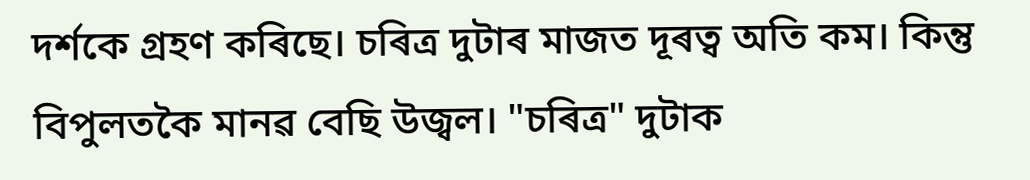দৰ্শকে গ্ৰহণ কৰিছে। চৰিত্ৰ দুটাৰ মাজত দূৰত্ব অতি কম। কিন্তু বিপুলতকৈ মানৱ বেছি উজ্বল। "চৰিত্ৰ" দুটাক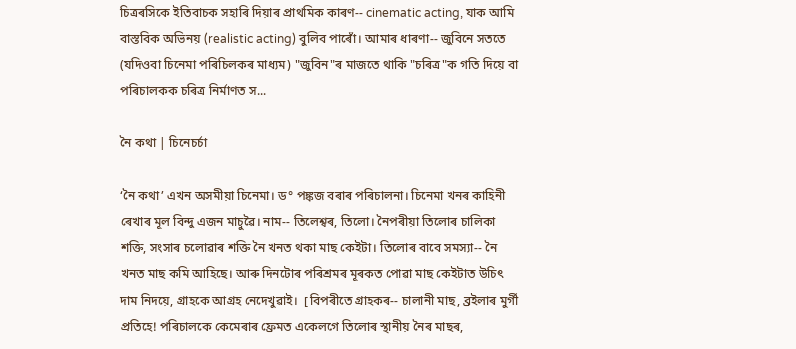চিত্ৰৰসিকে ইতিবাচক সহাৰি দিয়াৰ প্ৰাথমিক কাৰণ-- cinematic acting, যাক আমি বাস্তবিক অভিনয় (realistic acting) বুলিব পাৰোঁ। আমাৰ ধাৰণা-- জুবিনে সততে (যদিওবা চিনেমা পৰিচিলকৰ মাধ্যম) "জুবিন"ৰ মাজতে থাকি "চৰিত্ৰ"ক গতি দিয়ে বা পৰিচালকক চৰিত্ৰ নিৰ্মাণত স...

নৈ কথা | চিনেচৰ্চা

‘নৈ কথা’ এখন অসমীয়া চিনেমা। ড° পঙ্কজ বৰাৰ পৰিচালনা। চিনেমা খনৰ কাহিনী ৰেখাৰ মূল বিন্দু এজন মাচুৱৈ। নাম-- তিলেশ্বৰ, তিলো। নৈপৰীয়া তিলোৰ চালিকা শক্তি, সংসাৰ চলোৱাৰ শক্তি নৈ খনত থকা মাছ কেইটা। তিলোৰ বাবে সমস্যা-- নৈ খনত মাছ কমি আহিছে। আৰু দিনটোৰ পৰিশ্ৰমৰ মূৰকত পোৱা মাছ কেইটাত উচিৎ দাম নিদয়ে, গ্ৰাহকে আগ্ৰহ নেদেখুৱাই।  [বিপৰীতে গ্ৰাহকৰ-- চালানী মাছ, ব্ৰইলাৰ মুৰ্গী প্ৰতিহে! পৰিচালকে কেমেৰাৰ ফ্ৰেমত একেলগে তিলোৰ স্থানীয় নৈৰ মাছৰ,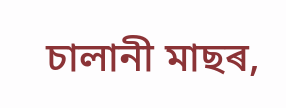চালানী মাছৰ,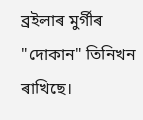ব্ৰইলাৰ মুৰ্গীৰ "দোকান" তিনিখন ৰাখিছে।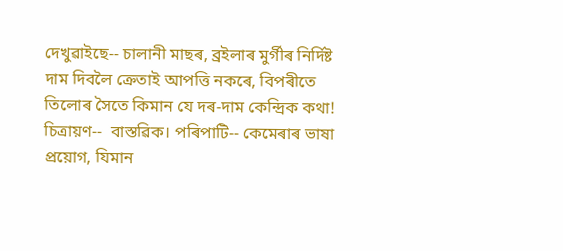দেখুৱাইছে-- চালানী মাছৰ, ব্ৰইলাৰ মুৰ্গীৰ নিৰ্দিষ্ট দাম দিবলৈ ক্ৰেতাই আপত্তি নকৰে, বিপৰীতে তিলোৰ সৈতে কিমান যে দৰ-দাম কেন্দ্ৰিক কথা! চিত্ৰায়ণ--  বাস্তৱিক। পৰিপাটি-- কেমেৰাৰ ভাষা প্ৰয়োগ, যিমান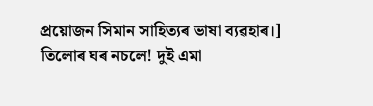প্ৰয়োজন সিমান সাহিত্যৰ ভাষা ব্যৱহাৰ।]  তিলোৰ ঘৰ নচলে! দুই এমা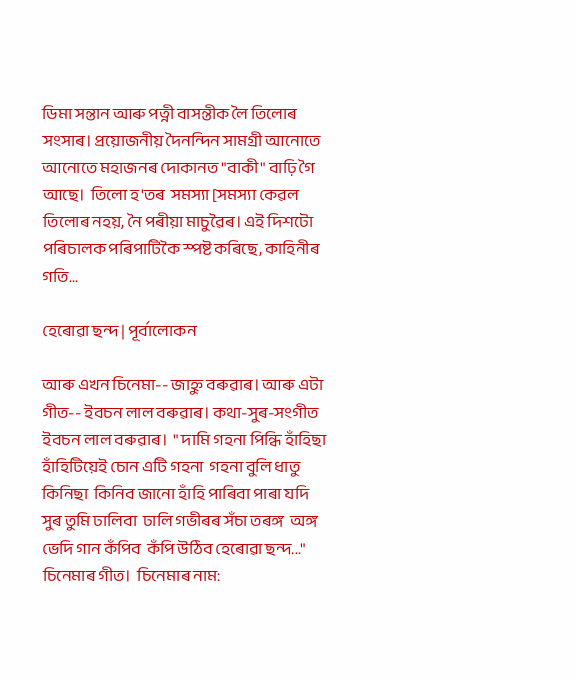ডিমা সন্তান আৰু পত্নী বাসন্তীক লৈ তিলোৰ সংসাৰ। প্ৰয়োজনীয় দৈনন্দিন সামগ্ৰী আনোতে আনোতে মহাজনৰ দোকানত "বাকী" বাঢ়ি গৈ আছে।  তিলো হ'তৰ  সমস্যা [সমস্যা কেৱল তিলোৰ নহয়, নৈ পৰীয়া মাচুৱৈৰ। এই দিশটো পৰিচালক পৰিপাটিকৈ স্পষ্ট কৰিছে, কাহিনীৰ গতি...

হেৰোৱা ছন্দ | পূৰ্বালোকন

আৰু এখন চিনেমা-- জাহ্নু বৰুৱাৰ। আৰু এটা গীত-- ইবচন লাল বৰুৱাৰ। কথা-সুৰ-সংগীত ইবচন লাল বৰুৱাৰ।  " দামি গহনা পিন্ধি হাঁহিছা  হাঁহিটিয়েই চোন এটি গহনা  গহনা বুলি ধাতু কিনিছা  কিনিব জানো হাঁহি পাৰিবা পাৰা যদি সুৰ তুমি ঢালিবা  ঢালি গভীৰৰ সঁচা তৰঙ্গ  অঙ্গ ভেদি গান কঁপিব  কঁপি উঠিব হেৰোৱা ছন্দ..." চিনেমাৰ গীত।  চিনেমাৰ নাম: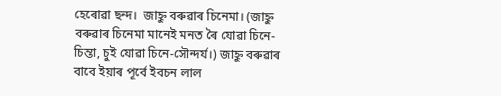হেৰোৱা ছন্দ।  জাহ্নু বৰুৱাৰ চিনেমা। (জাহ্নু বৰুৱাৰ চিনেমা মানেই মনত ৰৈ যোৱা চিনে-চিন্তা, চুই যোৱা চিনে-সৌন্দৰ্য।) জাহ্নু বৰুৱাৰ বাবে ইয়াৰ পূৰ্বে ইবচন লাল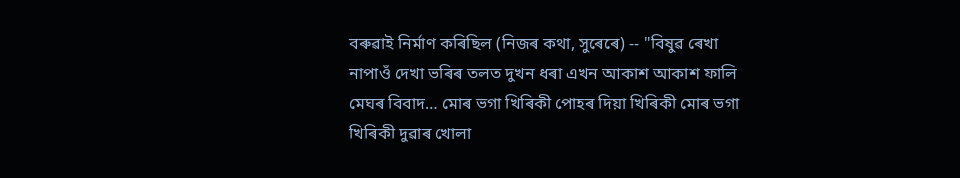বৰুৱাই নিৰ্মাণ কৰিছিল (নিজৰ কথা, সুৰেৰে) -- "বিষুৱ ৰেখা নাপাওঁ দেখা ভৰিৰ তলত দুখন ধৰা এখন আকাশ আকাশ ফালি মেঘৰ বিবাদ… মোৰ ভগা খিৰিকী পোহৰ দিয়া খিৰিকী মোৰ ভগা খিৰিকী দুৱাৰ খোলা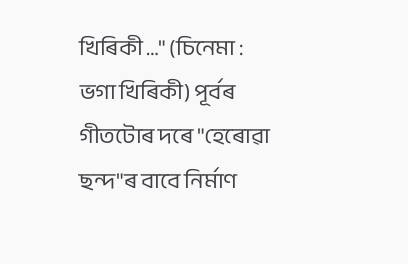খিৰিকী …" (চিনেমা : ভগা খিৰিকী) পূৰ্বৰ গীতটোৰ দৰে "হেৰোৱা ছন্দ"ৰ বাবে নিৰ্মাণ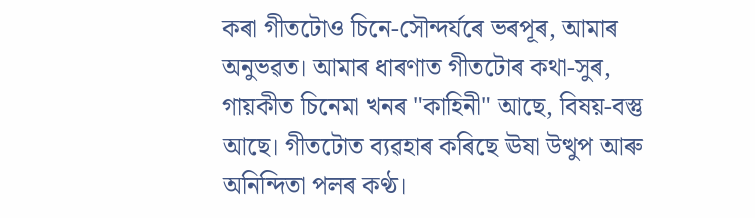কৰা গীতটোও চিনে-সৌন্দৰ্যৰে ভৰপূৰ, আমাৰ অনুভৱত। আমাৰ ধাৰণাত গীতটোৰ কথা-সুৰ, গায়কীত চিনেমা খনৰ "কাহিনী" আছে, বিষয়-বস্তু আছে। গীতটোত ব্যৱহাৰ কৰিছে ঊষা উত্থুপ আৰু অনিন্দিতা পলৰ কণ্ঠ।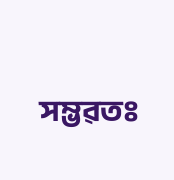সম্ভৱতঃ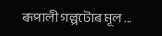ৰূপালী গল্পটোৰ মূল ...